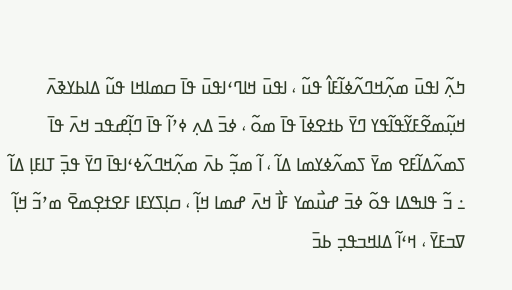ߤߍ߲߬ ߊߟߎ߫ ߘߍ߲߬ߞߣߍ߬ߦߊ߬ߓߊ߮ ߟߎ߬ ، ߊߟߎ߫ ߞߊߣߵߊߟߎ߫ ߟߊ߫ ߛߘߊߞߊ ߟߎ߬ ߡߊߕߌߢߍ߫ ߞߎ߲߬ߘߐ߬ߓߌ߬ߟߊ߬ߟߌ ߣߌ߫ ߕߙߐߦߊ߫ ߟߊ߫ ߘߋ߬ ، ߦߏ߫ ߡߍ߲ ߦߴߊ߬ ߟߊ߫ ߣߊ߲߬ߝߟߏ ߞߍ߫ ߟߊ߫ ߖߘߍ߬ߡߊ߬ߓߐ ߘߌ߫ ߖߘߍ߬ߦߌߘߊ ߡߊ߬ ، ߊ߬ ߘߏ߲߬ ߕߍ߫ ߘߍ߲߬ߞߣߍ߬ߦߵߊߟߊ߫ ߣߌ߫ ߟߏ߲߫ ߠߊߓߊ߲ ߡߊ߬ ߸ ߏ߬ ߟߊߒߡߊ ߟߋ߬ ߦߏ߫ ߝߎ߯ߘߌ ߓߊ߯ ߞߍ߫ ߝߘߊ ߞߊ߲߬ ، ߛߊ߲ߖߌߓߊ ߓߐߙߐ߲ߘߐ߫ ߘߴߏ߬ ߞߊ߲߬ ߜߏߓߌ߫ ، ߞߵߊ߬ ߡߊߞߏߟߏ߲ ߕߏ߫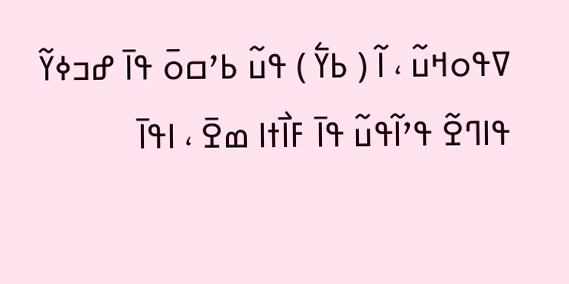ߜߟߋߞߎ߬ ، ߊ߬ ( ߕߌ߱ ) ߟߎ߬ ߕߴߛߋ߫ ߟߊ߫ ߝߏߦߌ߬ ߟߊߣߐ߬ ߟߴߊ߬ߟߎ߬ ߟߊ߫ ߓߊ߯ߙߊ ߘߐ߫ ، ߊߟߊ߫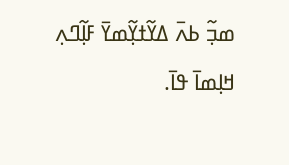ߘߏ߲߬ ߕߍ߫ ߡߌ߬ߙߌ߲߬ߘߌ߫ ߓߊ߲߬ߣߍ߲ ߞߊ߲ߘߊ߫ ߟߊ߫.